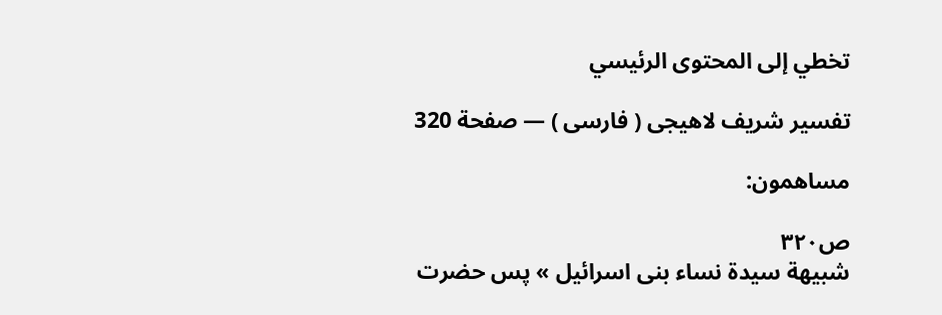تخطي إلى المحتوى الرئيسي

تفسير شريف لاهيجى ( فارسى ) — صفحة 320

مساهمون:

ص٣٢٠
شبيهة سيدة نساء بنى اسرائيل » پس حضرت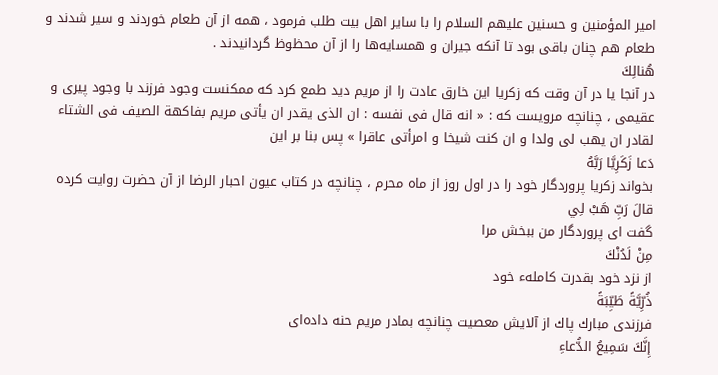امير المؤمنين و حسنين عليهم السلام را با ساير اهل بيت طلب فرمود ، همه از آن طعام خوردند و سير شدند و طعام هم چنان باقى بود تا آنكه جيران و همسايه‌ها را از آن محظوظ گردانيدند .
هُنالِكَ
در آنجا يا در آن وقت كه زكريا اين خارق عادت را از مريم ديد طمع كرد كه ممكنست وجود فرزند با وجود پيرى و عقيمى ، چنانچه مرويست كه : « انه قال فى نفسه : ان الذى يقدر ان يأتى مريم بفاكهة الصيف فى الشتاء لقادر ان يهب لى ولدا و ان كنت شيخا و امرأتى عاقرا » پس بنا بر اين
دَعا زَكَرِيَّا رَبَّهُ
بخواند زكريا پروردگار خود را در اول روز از ماه محرم ، چنانچه در كتاب عيون احبار الرضا از آن حضرت روايت كرده
قالَ رَبِّ هَبْ لِي
گفت اى پروردگار من ببخش مرا
مِنْ لَدُنْكَ
از نزد خود بقدرت كاملهء خود
ذُرِّيَّةً طَيِّبَةً
فرزندى مبارك پاك از آلايش معصيت چنانچه بمادر مريم حنه داده‌اى
إِنَّكَ سَمِيعُ الدُّعاءِ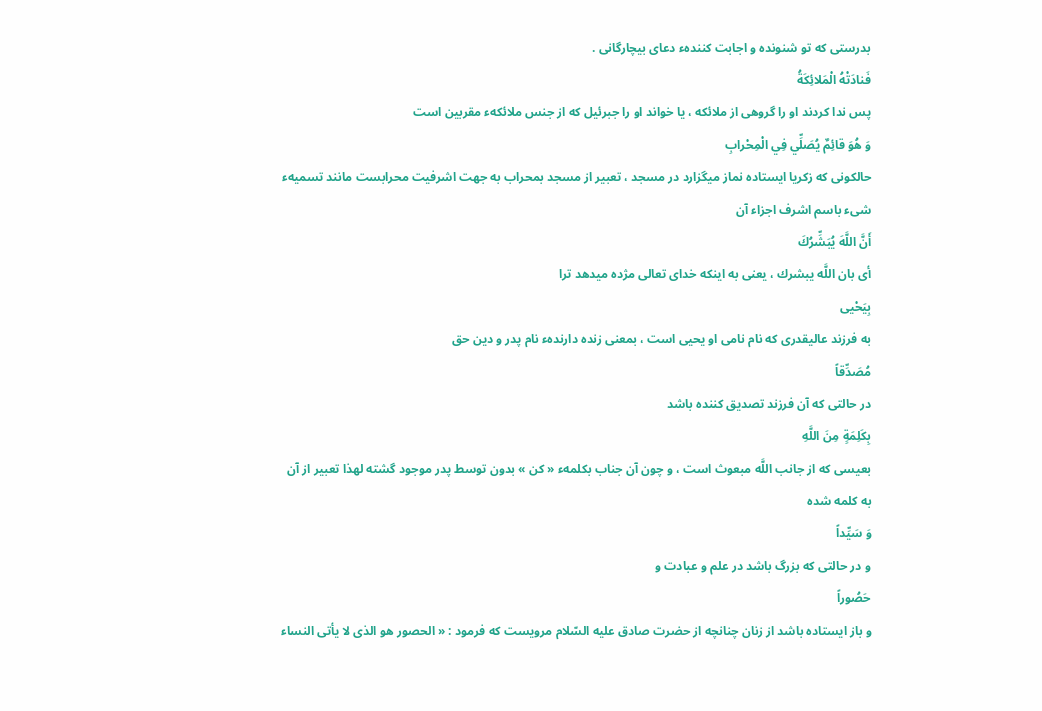بدرستى كه تو شنونده و اجابت كنندهء دعاى بيچارگانى .
فَنادَتْهُ الْمَلائِكَةُ
پس ندا كردند او را گروهى از ملائكه ، يا خواند او را جبرئيل كه از جنس ملائكهء مقربين است
وَ هُوَ قائِمٌ يُصَلِّي فِي الْمِحْرابِ
حالكونى كه زكريا ايستاده نماز ميگزارد در مسجد ، تعبير از مسجد بمحراب به جهت اشرفيت محرابست مانند تسميهء شىء باسم اشرف اجزاء آن
أَنَّ اللَّهَ يُبَشِّرُكَ
أى بان اللَّه يبشرك ، يعنى به اينكه خداى تعالى مژده ميدهد ترا
بِيَحْيى
به فرزند عاليقدرى كه نام نامى او يحيى است ، بمعنى زنده دارندهء نام پدر و دين حق
مُصَدِّقاً
در حالتى كه آن فرزند تصديق كننده باشد
بِكَلِمَةٍ مِنَ اللَّهِ
بعيسى كه از جانب اللَّه مبعوث است ، و چون آن جناب بكلمهء « كن » بدون توسط پدر موجود گشته لهذا تعبير از آن به كلمه شده
وَ سَيِّداً
و در حالتى كه بزرگ باشد در علم و عبادت و
حَصُوراً
و باز ايستاده باشد از زنان چنانچه از حضرت صادق عليه السّلام مرويست كه فرمود : « الحصور هو الذى لا يأتى النساء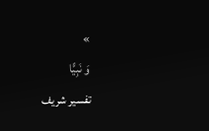»
وَ نَبِيًّا
تفسير شريف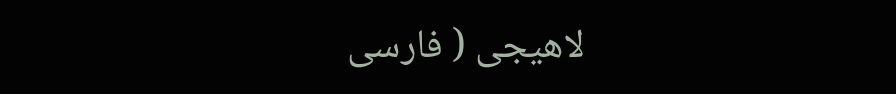لاهيجى ( فارسى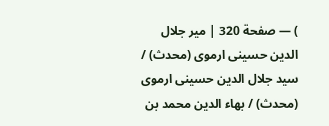) — صفحة 320 | مير جلال الدين حسينى ارموى (محدث) / سيد جلال الدين حسينى ارموى (محدث) / بهاء الدين محمد بن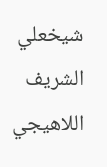شيخعلي الشريف اللاهيجي